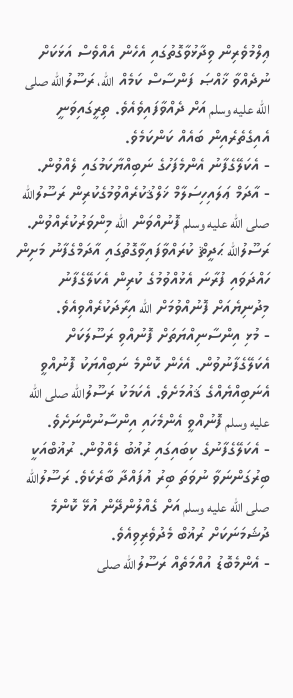ޢިލްމުވެރިން ވިދާޅުވާގޮތުގައި އެހެން އެއްވެސް އަޅަކަށް ނުދެއްވާ ޚާއްޞަ ފަންސާސް ކަމެއް الله، ރަސޫލުالله صلى الله عليه وسلم އަށް ދެއްވާފައިވެއެވެ. ތިރީގައިވަނީ އެއިގެތެރެއިން ބައެއް ކަންކަމެވެ.
- އެކަލޭގެފާނު އެންމެފަހުގެ ނަބިއްޔާކަމުގައި ލެއްވުން.
- އާދަމް ޢަލައިހިސަލާމް ޚަލްޤުކުރެއްވުމުގެކުރިން ރަސޫލުالله صلى الله عليه وسلم ފޮނުއްވަން الله މިންވަރުކުރެއްވުން. ރަސޫލުالله ޙަދީޘް ކުރައްވާފައިވާގޮތުގައި އާދަމްގެފާނު މަށިން ހައްދަވައި ފުރާނަ އެޅުއްވުމުގެ ކުރިން އެކަލޭގެފާނު މިދުނިޔެއަށް ފޮނުއްވުމަށް الله އިރާދަކުރެއްވިއެވެ.
- މުޅި އިންސާނިއްޔަތަށް ފޮނުއްވި ރަސޫލަކަށް އެކަލޭގެފާނުވުން. އެހެން ކޮންމެ ނަބިއްޔަކު ފޮނުއްވީ އެނަބިއްޔެއްގެ ޤައުމަށެވެ. އެކަމަކު ރަސޫލުالله صلى الله عليه وسلم ފޮނުއްވީ އެންމެހައި އިންސާނުންނަށެވެ.
- އެކަލޭގެފާނުގެ ކިބައިގައި ރުޣުބު ލެއްވުން. ރުޣުބްއަކީ ބިރުގަންނަވާ ނުވަތަ ބިރު އުފައްދާ ބާރެކެވެ. ރަސޫލުالله صلى الله عليه وسلم އަށް ގެއްލުންދޭން އުޅޭ ކޮންމެ ދުޝަމަނަކަށް ރުޣުބް މެދުވެރިވިއެވެ.
- އެންމެބޮޑު އުއްމަތެއް ރަސޫލުالله صلى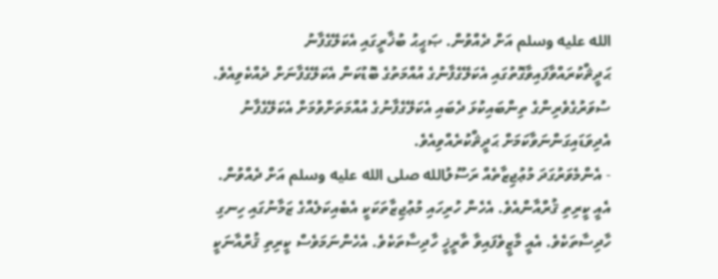الله عليه وسلم އަށް ދެއްވުން. ޞަޙީޙު ބުޚާރީގައި އެކަލޭގެފާނު ޙަދީޘްކުރައްވާފައިވާގޮތުގައި އެކަލޭގެފާނުގެ އުއްމަތުގެ ބޮޑުކަން އެކަލޭގެފާނަށް ދެއްކެވިއެވެ. ސުވަރުގެވެރިންގެ ތިންބައިކުޅަ ދެބައި އެކަލޭގެފާނުގެ އުއްމަތަށްވުމަށް އެކަލޭގެފާނު އެދިވަޑައިގަންނަވާކަމަށް ޙަދީޘްކުރެއްވިއެވެ.
- އެންމެވަރުގަދަ މުޢުޖިޒާތެއް ރަސޫލުالله صلى الله عليه وسلم އަށް ދެއްވުން. އެއީ ކީރިތި ޤުރްއާންއެވެ. އެހެން ހުރިހައި މުޢުޖިޒާތަކަކީ އެބެއިކަލެއްގެ ޒަމާނުގައި ހިނގި ހާދިސާތަކެވެ. އެއީ މާޒީވެފައިވާ ތާރީޚީ ހާދިސާތަކެވެ. އެހެންނަމަވެސް ކީރިތި ޤުރްއާނަކީ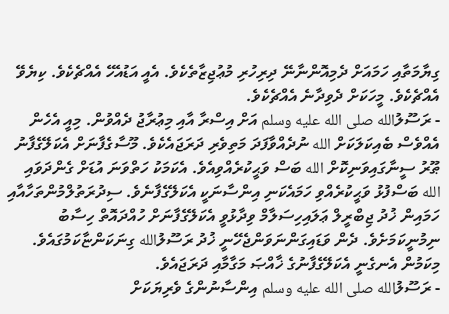ގިޔާމަތާއި ހަމައަށް ދެމިއޮންނާނޭ ދިރިހުރި މުޢުޖިޒާތެކެވެ. އެއީ އަޑުއެހޭ އެއްޗެކެވެ. ކިޔެވޭ އެއްޗެކެވެ. މީހަކަށް ދެވިދާނެ އެއްޗެކެވެ.
- ރަސޫލުالله صلى الله عليه وسلم އަށް އިސްރާ އާއި މިޢުރާޖު ދެއްވުން. މިއީ އެހެން އެއްވެސް ބެއިކަލަކަށް الله ނުދެއްވާފަދަ މަތިވެރި ދަރަޖައެކެވެ. މޫސާގެފާނަށް އެކަލޭގެފާނު ޠޫރު ސީނާގައިވަނިކޮށް الله ބަސް ވަޙީކުރެއްވިއެވެ. އެކަމަކު ހަތްވަނަ އުޑަށް ގެންދަވައި الله ބަސްފުޅު ވަޙީކުރެއްވި ހަމައެކަނި އިންސާނަކީ އެކަލޭގެފާނެވެ. ސިދުރަތުލްމުންތަހާއާއި ހަމައިން ޚުދު ޖިބްރީލް ޢަލައިހިސަލާމް ވިދާޅުވީ އެކަލޭގެފާނަށް ހުއްދައޮތް ހިސާބު ނިމުނީކަމަށެވެ. ދެން ވަޑައިގަންނަވަންޖެހޭނީ ޚުދު ރަސޫލުالله ގިނަކަންޏާކަމުގައެވެ. މިކަމުން އެނގެނީ އެކަލޭގެފާނުގެ ޚާއްޞަ މަގާމާއި ދަރަޖައެވެ.
- ރަސޫލުالله صلى الله عليه وسلم އިންސާނުންގެ ވެރިޔަކަށް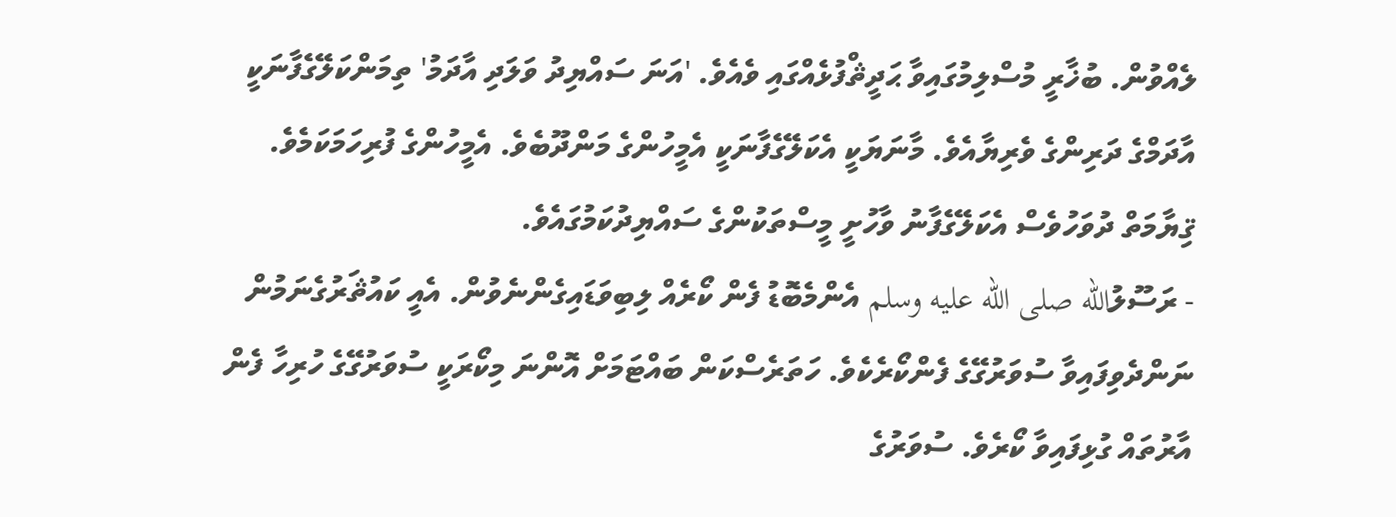ލެއްވުން. ބުޚާރީ މުސްލިމުގައިވާ ޙަދީޘްފުޅެއްގައި ވެއެވެ. 'އަނަ ސައްޔިދު ވަލަދި އާދަމު' ތިމަންކަލޭގެފާނަކީ އާދަމްގެ ދަރިންގެ ވެރިޔާއެވެ. މާނަޔަކީ އެކަލޭގެފާނަކީ އެމީހުންގެ މަންދޫބެވެ. އެމީހުންގެ ފުރިހަމަކަމެވެ. ޤިޔާމަތް ދުވަހުވެސް އެކަލޭގެފާނު ވާހުށީ މީސްތަކުންގެ ސައްޔިދުކަމުގައެވެ.
- ރަސޫލުالله صلى الله عليه وسلم އެންމެބޮޑު ފެން ކޯރެއް ލިބިވަޑައިގެންނެވުން. އެއީ ކައުޘަރުގެނަމުން ނަންދެވިފައިވާ ސުވަރުގޭގެ ފެންކޯރެކެވެ. ހަތަރެސްކަން ބައްޓަމަށް އޮންނަ މިކޯރަކީ ސުވަރުގޭގެ ހުރިހާ ފެން އާރުތައް ގުޅިފައިވާ ކޯރެވެ. ސުވަރުގެ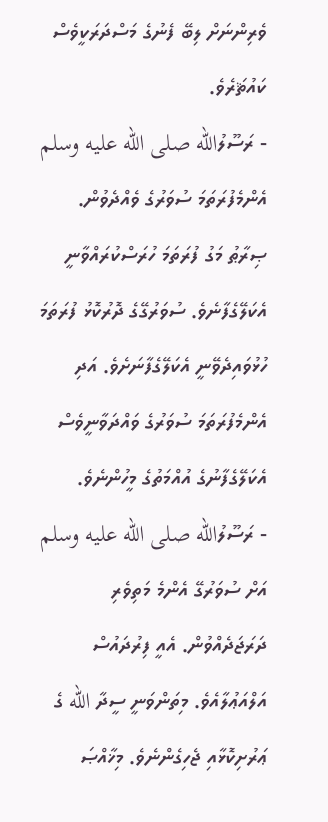ވެރިންނަށް ލިބޭ ފެނުގެ މަސްދަރަކީވެސް ކައުޘަރެވެ.
- ރަސޫލުالله صلى الله عليه وسلم އެންމެފުރަތަމަ ސުވަރުގެ ވެއްދެވުން. ޞިރާޠު މަގު ފުރަތަމަ ހުރަސްކުރައްވާނީ އެކަލޭގެފާނެވެ. ސުވަރުގޭގެ ދޮރުކޮޅު ފުރަތަމަ ހުޅުވައިދެވޭނީ އެކަލޭގެފާނަށެވެ. އަދި އެންމެފުރަތަމަ ސުވަރުގެ ވައްދަވާނީވެސް އެކަލޭގެފާނުގެ އުއްމަތުގެ މީހުންނެވެ.
- ރަސޫލުالله صلى الله عليه وسلم އަށް ސުވަރުގޭ އެންމެ މަތިވެރި ދަރަޖަދެއްވުން. އެއީ ފިރުދައުސް އަލްއަޢުލާއެވެ. މިތަންވަނީ ސީދާ الله ގެ ޢަރުށިކޮޅާއި ޖެހިގެންނެވެ. މިޚާއްޞަ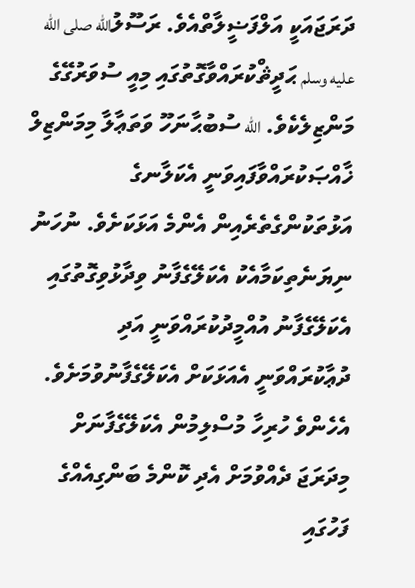ދަރަޖައަކީ އަލްފަޟީލާތްއެވެ. ރަސޫލުالله صلى الله عليه وسلم ޙަދީޘްކުރައްވާގޮތުގައި މިއީ ސުވަރުގޭގެ މަންޒިލެކެވެ. الله ސުބުޙާނަހޫ ވަތަޢާލާ މިމަންޒިލް ޚާއްޞަކުރައްވާފައިވަނީ އެކަލާނގެ އަޅުތަކުންގެތެރެއިން އެންމެ އަޅަކަށެވެ. ނުހަނު ނިޔަނެތިކަމާއެކު އެކަލޭގެފާނު ވިދާޅުވިގޮތުގައި އެކަލޭގެފާނު އުއްމީދުކުރައްވަނީ އަދި ދުޢާކުރައްވަނީ އެއަޅަކަށް އެކަލޭގެފާނުވުމަށެވެ. އެހެންވެ ހުރިހާ މުސްލިމުން އެކަލޭގެފާނަށް މިދަރަޖަ ދެއްވުމަށް އެދި ކޮންމެ ބަންގިއެއްގެ ފަހުގައި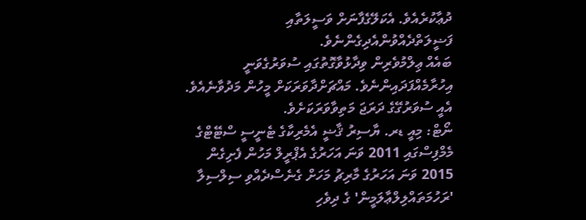ދުޢާކުރެއެވެ. އެކަލޭގެފާނަށް ވަސީލަތާއި ފަޟީލަތްދެއްވުންއެދިގެންނެވެ.
ބައެއް ޢިލްމުވެރިން ވިދާޅުވާގޮތުގައި ސުވަރުގެވަނީ އިހުރާމެއްފަދައިންނެވެ. މައްޗަށްދާވަރަކަށް މީހުން މަދުވާނެއެވެ. އެއީ ސުވަރުގޭގެ ދަރަޖަ މަތިވާވަރަކަށެވެ.
ނޯޓް: މިއީ ޑރ. ޔާސިރު ޤާޟީ އެމެރިކާގެ ޓެނީސީ ސްޓޭޓްގެ މެމްފިސްގައި 2011 ވަނަ އަހަރުގެ އެޕްރީލް މަހުން ފެށިގެން 2015 ވަނަ އަހަރުގެ މާރިޗު މަހަށް ގެނެސްދެއްވި ސިލްސިލާ 'ރަހުމަތައްލިލްޢާލަމީން' ގެ ދިވެހި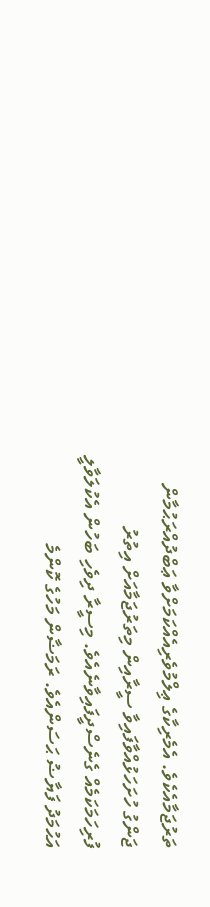ތަރުޖަމާއެކެވެ. އެމެރިކާގެ ޢިލްމުވެރިއެއްކަމަށްވާ ޢަބްދުއްރަޙުމާން ޖަންގު ހުށަހަޅުއްވާފައިވާ ސީރާއިން މިތަރުޖަމާއަށް އިތުރު ފުރިހަމަކަމެއް ގެނެސްދީފައިވާނެއެވެ. މިސީރާ ދިވެހި ބަހުން އެކުލަވާލީ އަޙުމަދު ފަޔާޟު ޙަސަންއެވެ. ރަމަޟާން މަހުގެ ކޮންމެ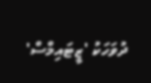ދުވަހަކު 'ޒީޓައިމްސް'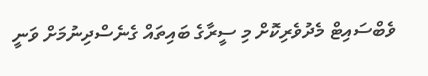ވެބްސައިޓް މެދުވެރިކޮށް މި ސީރާގެ ބައިތައް ގެނެސްދިނުމަށް ވަނީ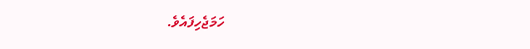ހަމަޖެހިފައެވެ.